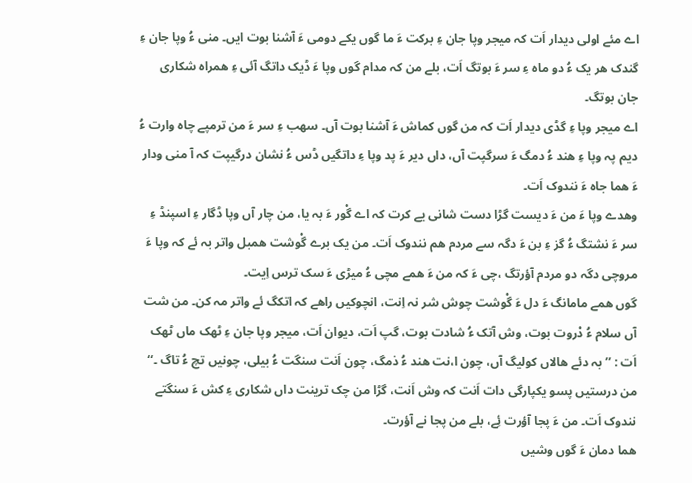اے مئے اولی دیدار اَت کہ میجر وپا جان ءِ برکت ءَ ما گوں یکے دومی ءَ آشنا بوت ایں۔ منی ءُ وپا جان ءِ گندک ھر یک ءُ دو ماہ ءِ سر ءَ بوتگ اَت، بلے من کہ مدام گوں وپا ءَ ڈیک داتگ آئی ءِ ھمراہ شکاری جان بوتگ۔
اے میجر وپا ءِ گڈی دیدار اَت کہ من گوں کماش ءَ آشنا بوت آں۔ سھب ءِ سر ءَ من ترمپے چاہ وارت ءُ دیم پہ وپا ءِ ھند ءُ دمگ ءَ سرگپت آں، داں دیر ءَ پد وپا ءِ داتگیں ڈس ءُ نشان درگیپت کہ آ منی ودار ءَ ھما جاہ ءَ نندوک اَت۔
وھدے وپا ءَ من ءَ دیست گڑا دست شانی یے کرت کہ اے گْور ءَ بہ یا، من چار آں وپا ڈگار ءِ اسپنڈ ءِ سر ءَ نشتگ ءُ گز ءِ بن ءَ دگہ سے مردم ھم نندوک اَت۔ من یک برے گْوشت ھمبل واتر بہ ئے کہ وپا ءَ مروچی دگہ دو مردم آؤرتگ ،چی ءَ کہ من ءَ ھمے مچی ءُ میڑی ءَ سک ترس اِیت۔
گوں ھمے مامانگ ءَ دل ءَ گْوشت چوش شر نہ اِنت، انچوکیں راھے کہ اتکگ ئے واتر مہ کن۔ من شت آں سلام ءُ دْروت بوت، وش آتک ءُ شادت بوت، گپ اَت، دیوان اَت، میجر وپا جان ءِ ٹھک ماں ٹھک اَت : ’’ بہ دئے ھالاں کولیگ آں، چون ا،نت ھند ءُ ذمگ، چون اَنت سنگت ءُ بیلی، چونیں تچ ءُ تاگ ۔‘‘
من درستیں پسو یکپارگی دات اَنت کہ وش اَنت، گڑا من چک ترینت داں شکاری ءِ کش ءَ سنگتے نندوک اَت۔ من ءَ پجا آؤرت ئِے، بلے من پجا نے آؤرت۔
ھما دمان ءَ گوں وشیں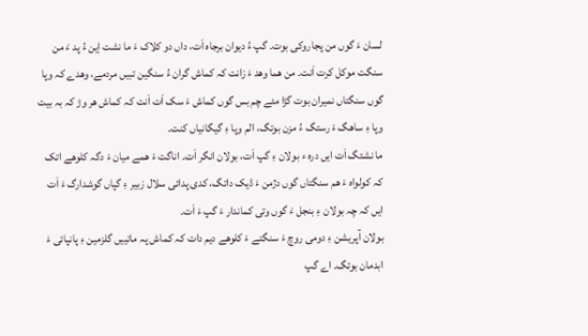لسان ءَ گوں من پجاروکی بوت۔ گپ ءُ دیوان برجاہ اَت، داں دو کلاک ءَ ما نشت اِین ءُ پد ءَ من سنگت موکل کرت اَنت۔ من ھما وھد ءَ زانت کہ کماش گران ءُ سنگین تبیں مردمے، وھدے کہ وپا گوں سنگتاں نمیران بوت گڑا مئے چم بس گوں کماش ءَ سک اَت اَنت کہ کماش ھر وڑ کہ بہ بیت وپا ءِ ساھگ ءَ رستگ ءُ مزن بوتگ، الم وپا ءِ گیگانیاں کنت۔
ما نشتگ اَت ایں درہ ء بولان ءِ گپ اَت، بولان انگر اَت۔ اناگت ءَ ھمے میان ءَ دگہ کلوھے اتک کہ کولواہ ءَ ھم سنگتاں گوں دژمن ءَ ڈیک داتگ، کدی پدائی سلال زبیر ءِ گپاں گوشدارگ ءَ اَت ایں کہ چہ بولان ءِ بنجل ءَ گوں وتی کماندار ءَ گپ ءَ اَت۔
بولان آپریشن ءِ دومی روچ ءَ سنگتے ءَ کلوھے دیم دات کہ کماش پہ ماتییں گلزمین ءِ پانپائی ءَ ابدمان بوتگ۔ اے گپ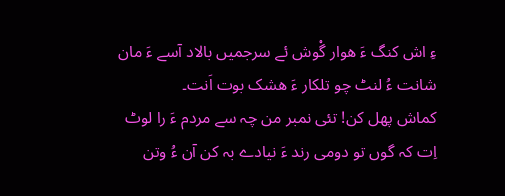ءِ اش کنگ ءَ ھوار گْوش ئے سرجمیں بالاد آسے ءَ مان شانت ءُ لنٹ چو تلکار ءَ ھشک بوت اَنت۔
کماش پھل کن! تئی نمبر من چہ سے مردم ءَ را لوٹ اِت کہ گوں تو دومی رند ءَ نیادے بہ کن آن ءُ وتن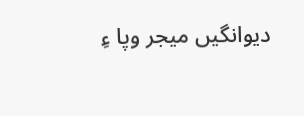دیوانگیں میجر وپا ءِ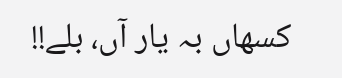کسھاں بہ یار آں، بلے!!